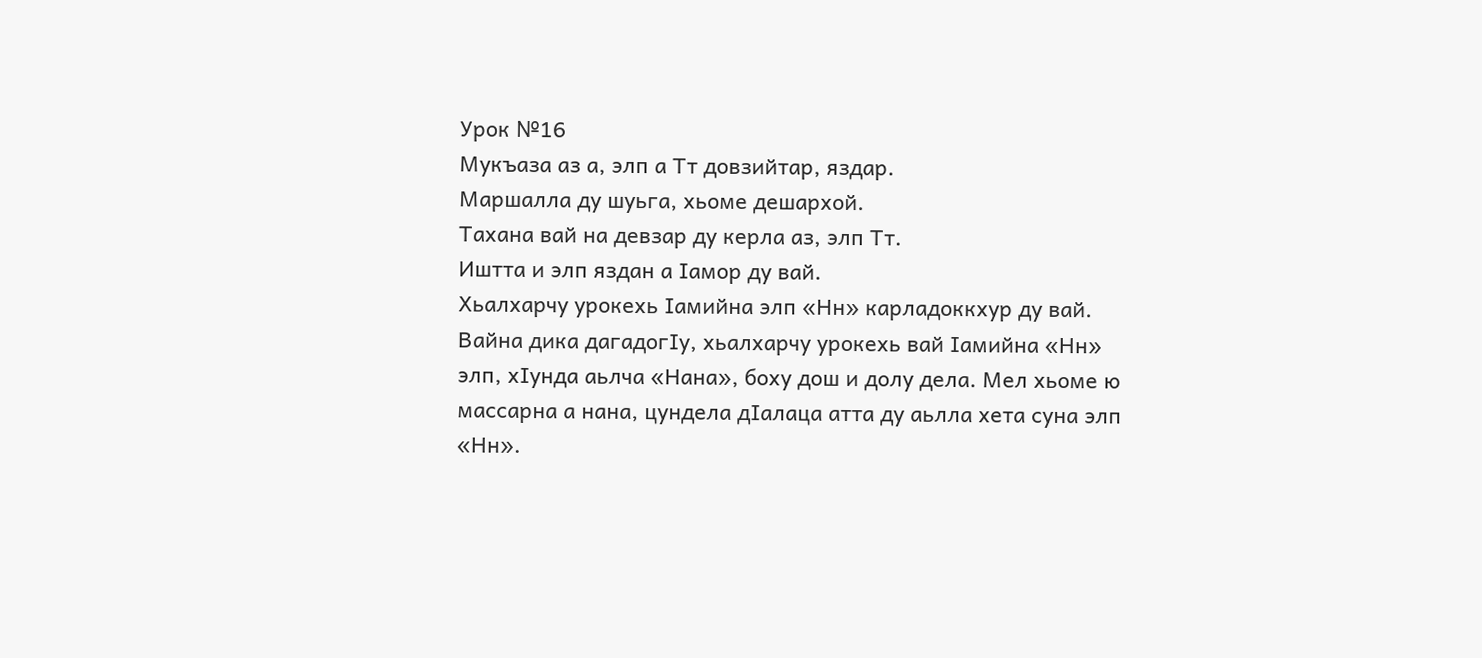Урок №16
Мукъаза аз а, элп а Тт довзийтар, яздар.
Маршалла ду шуьга, хьоме дешархой.
Тахана вай на девзар ду керла аз, элп Тт.
Иштта и элп яздан а Iамор ду вай.
Хьалхарчу урокехь Iамийна элп «Нн» карладоккхур ду вай.
Вайна дика дагадогIу, хьалхарчу урокехь вай Iамийна «Нн» элп, хIунда аьлча «Нана», боху дош и долу дела. Мел хьоме ю массарна а нана, цундела дIалаца атта ду аьлла хета суна элп «Нн».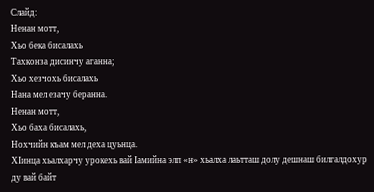Слайд:
Ненан мотт,
Хьо бека бисалахь
Тахконза дисинчу аганна;
Хьо хезчохь бисалахь
Нана мел езачу беранна.
Ненан мотт,
Хьо баха бисалахь,
Нохчийн къам мел деха цуьнца.
ХIинца хьалхарчу урокехь вай Iамийна элп «н» хьалха лаьтташ долу дешнаш билгалдохур ду вай байт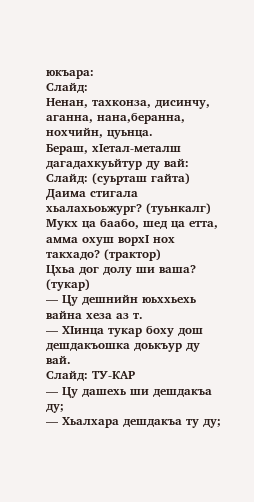юкъара:
Слайд:
Ненан, тахконза, дисинчу, аганна, нана,беранна, нохчийн, цуьнца.
Бераш, хIетал-металш дагадахкуьйтур ду вай:
Слайд: (суьрташ гайта)
Даима стигала хьалахьоьжург? (туьнкалг)
Мукх ца баабо, шед ца етта,
амма охуш ворхI нох такхадо? (трактор)
Цхьа дог долу ши ваша? (тукар)
— Цу дешнийн юьххьехь вайна хеза аз т.
— ХIинца тукар боху дош дешдакъошка доькъур ду вай.
Слайд: ТУ-КАР
— Цу дашехь ши дешдакъа ду;
— Хьалхара дешдакъа ту ду;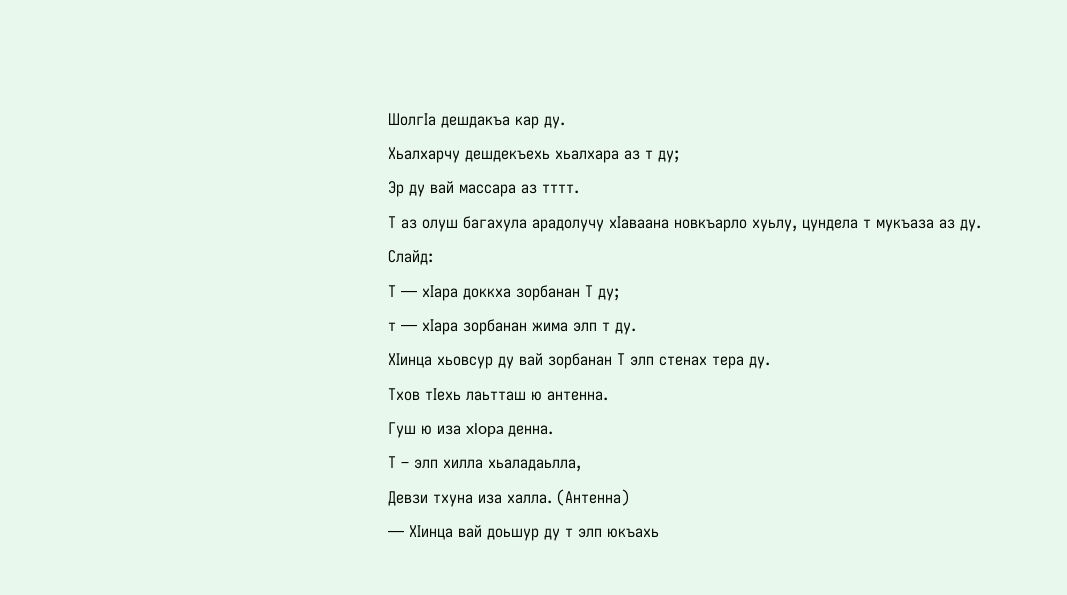ШолгIа дешдакъа кар ду.
Хьалхарчу дешдекъехь хьалхара аз т ду;
Эр ду вай массара аз тттт.
Т аз олуш багахула арадолучу хIаваана новкъарло хуьлу, цундела т мукъаза аз ду.
Слайд:
Т — хIара доккха зорбанан Т ду;
т — хIара зорбанан жима элп т ду.
ХIинца хьовсур ду вай зорбанан Т элп стенах тера ду.
Тхов тIехь лаьтташ ю антенна.
Гуш ю иза xlopa денна.
Т – элп хилла хьаладаьлла,
Девзи тхуна иза халла. (Антенна)
— ХIинца вай доьшур ду т элп юкъахь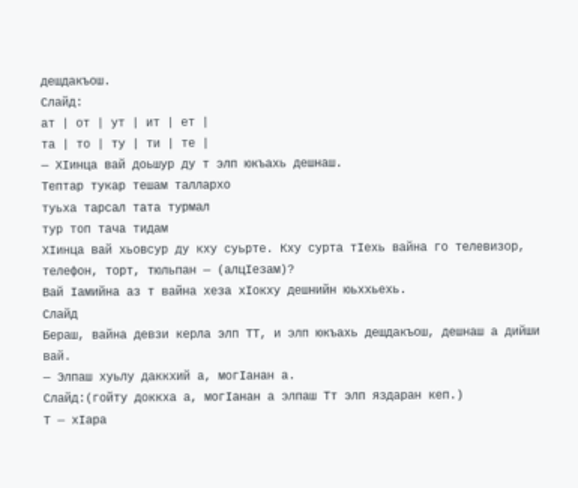дешдакъош.
Слайд:
ат | от | ут | ит | ет |
та | то | ту | ти | те |
— ХIинца вай доьшур ду т элп юкъахь дешнаш.
Тептар тукар тешам таллархо
туьха тарсал тата турмал
тур топ тача тидам
ХIинца вай хьовсур ду кху суьрте. Кху сурта тIехь вайна го телевизор, телефон, торт, тюльпан — (алцIезам)?
Вай Iамийна аз т вайна хеза хIокху дешнийн юьххьехь.
Слайд
Бераш, вайна девзи керла элп ТТ, и элп юкъахь дешдакъош, дешнаш а дийши вай.
— Элпаш хуьлу даккхий а, могIанан а.
Слайд:(гойту доккха а, могIанан а элпаш Тт элп яздаран кеп.)
Т — хIара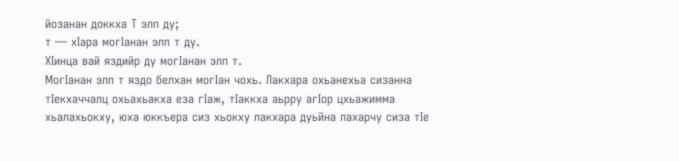йозанан доккха Т элп ду;
т — хIара могIанан элп т ду.
ХIинца вай яздийр ду могIанан элп т.
МогIанан элп т яздо белхан могIан чохь. Лакхара охьанехьа сизанна тIекхаччалц охьахьакха еза гIаж, тIаккха аьрру агIор цхьажимма хьалахьокху, юха юккъера сиз хьокху лакхара дуьйна лахарчу сиза тIе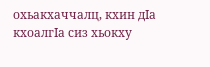охьакхаччалц, кхин дIа кхоалгIа сиз хьокху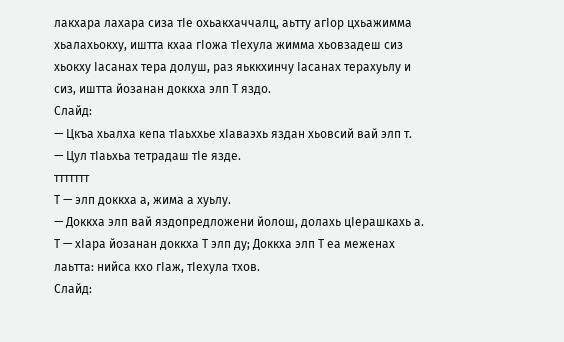лакхара лахара сиза тIе охьакхаччалц, аьтту агIор цхьажимма хьалахьокху, иштта кхаа гIожа тIехула жимма хьовзадеш сиз хьокху Iасанах тера долуш, раз яьккхинчу Iасанах терахуьлу и сиз, иштта йозанан доккха элп Т яздо.
Слайд:
— Цкъа хьалха кепа тIаьххье хIаваэхь яздан хьовсий вай элп т.
— Цул тIаьхьа тетрадаш тIе язде.
ттттттт
Т — элп доккха а, жима а хуьлу.
— Доккха элп вай яздопредложени йолош, долахь цIерашкахь а.
Т — хIара йозанан доккха Т элп ду; Доккха элп Т еа меженах лаьтта: нийса кхо гIаж, тIехула тхов.
Слайд: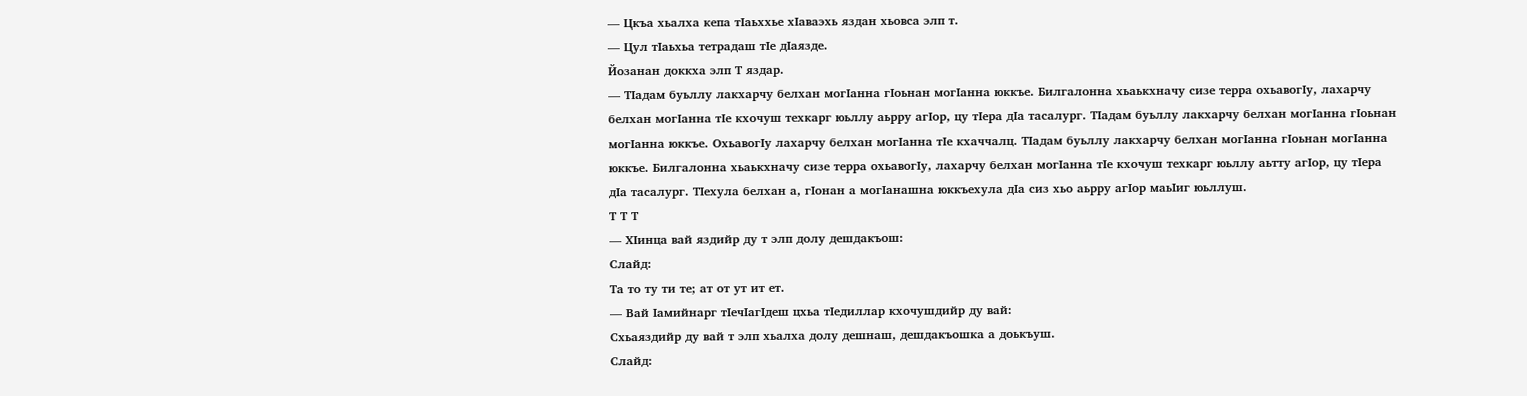— Цкъа хьалха кепа тIаьххье хIаваэхь яздан хьовса элп т.
— Цул тIаьхьа тетрадаш тIе дIаязде.
Йозанан доккха элп Т яздар.
— ТIадам буьллу лакхарчу белхан могIанна гIоьнан могIанна юккъе. Билгалонна хьаькхначу сизе терра охьавогIу, лахарчу белхан могIанна тIе кхочуш техкарг юьллу аьрру агIор, цу тIера дIа тасалург. ТIадам буьллу лакхарчу белхан могIанна гIоьнан могIанна юккъе. ОхьавогIу лахарчу белхан могIанна тIе кхаччалц. ТIадам буьллу лакхарчу белхан могIанна гIоьнан могIанна юккъе. Билгалонна хьаькхначу сизе терра охьавогIу, лахарчу белхан могIанна тIе кхочуш техкарг юьллу аьтту агIор, цу тIера дIа тасалург. ТIехула белхан а, гIонан а могIанашна юккъехула дIа сиз хьо аьрру агIор маьIиг юьллуш.
Т Т Т
— ХIинца вай яздийр ду т элп долу дешдакъош:
Слайд:
Та то ту ти те; ат от ут ит ет.
— Вай Iамийнарг тIечIагIдеш цхьа тIедиллар кхочушдийр ду вай:
Схьаяздийр ду вай т элп хьалха долу дешнаш, дешдакъошка а доькъуш.
Слайд: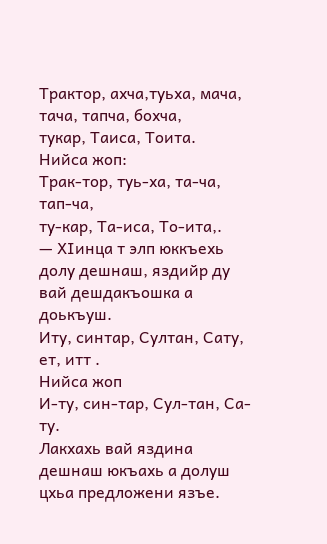Трактор, ахча,туьха, мача, тача, тапча, бохча,
тукар, Таиса, Тоита.
Нийса жоп:
Трак-тор, туь-ха, та-ча, тап-ча,
ту-кар, Та-иса, То-ита,.
— ХIинца т элп юккъехь долу дешнаш, яздийр ду вай дешдакъошка а доькъуш.
Иту, синтар, Султан, Сату, ет, итт .
Нийса жоп
И-ту, син-тар, Сул-тан, Са-ту.
Лакхахь вай яздина дешнаш юкъахь а долуш цхьа предложени язъе.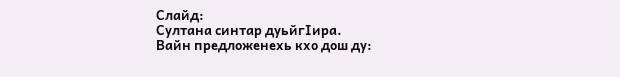Слайд:
Султана синтар дуьйгIира.
Вайн предложенехь кхо дош ду: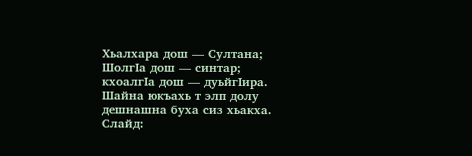Хьалхара дош — Султана;
ШолгIа дош — синтар;
кхоалгIа дош — дуьйгIира.
Шайна юкъахь т элп долу дешнашна буха сиз хьакха.
Слайд: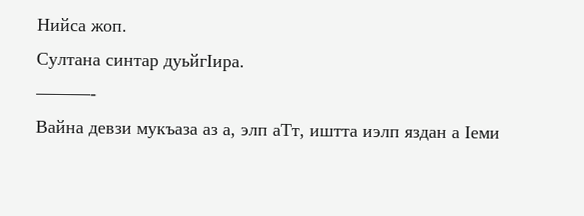Нийса жоп.
Султана синтар дуьйгIира.
———-
Вайна девзи мукъаза аз а, элп аТт, иштта иэлп яздан а Iеми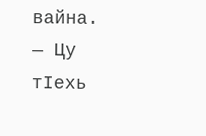вайна.
— Цу тIехь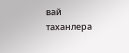вай таханлера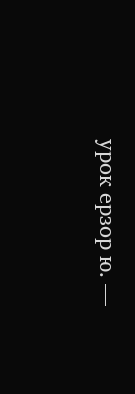урок ерзор ю. —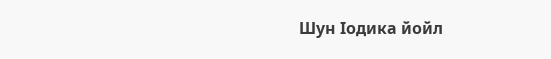Шун Iодика йойл